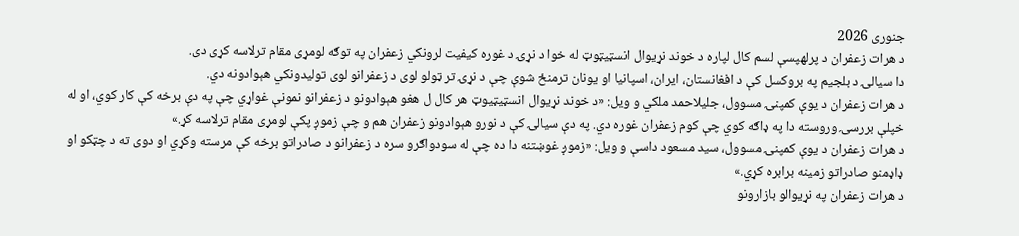جنوری 2026
د هرات زعفران د پرلهپسې لسم کال لپاره د خوند نړیوال انسټیټوټ له خوا د نړۍ د غوره کیفیت لرونکي زعفران په توګه لومړی مقام ترلاسه کړی دی.
دا سیالۍ د بلجیم په بروکسل کې د افغانستان، ایران، اسپانیا او یونان ترمنځ شوې چې د نړۍ تر ټولو لوی د زعفرانو لوی تولیدونکي هېوادونه دي.
د هرات زعفران د یوې کمپنۍ مسوول، جلیلاحمد ملکي و ویل: «د خوند نړیوال انسټیټیوټ هر کال ل هغو هېوادونو د زعفرانو نمونې غواړي چې په دې برخه کې کار کوي، او له خپلې بررسۍ وروسته دا په ډاګه کوي چې کوم زعفران غوره دي. په دې سیالۍ کې د نورو هېوادونو زعفران هم و چې زموږ پکې لومړی مقام ترلاسه کړ.»
د هرات زعفران د یوې کمپنۍ مسوول، سید مسعود داسې و ویل: «زموږ غوښتنه دا ده چې له سودواګرو سره د زعفرانو د صادراتو برخه کې مرسته وکړي او دوی ته د چټکو او ډاډمنو صادراتو زمینه برابره کړي.»
د هرات زعفران په نړیوالو بازارونو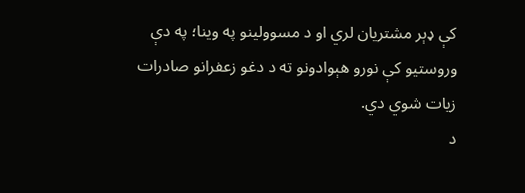کې ډېر مشتریان لري او د مسوولینو په وینا؛ په دې وروستیو کې نورو هېوادونو ته د دغو زعفرانو صادرات زیات شوي دي.
د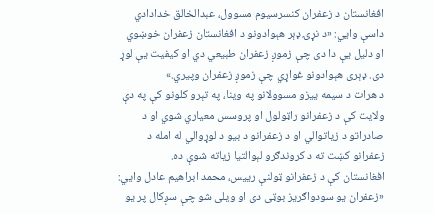افغانستان د زعفران کنسرسیوم مسوول، عبدالخالق خدادادي داسې وایي: «د نړۍ ډېر هېوادونو د افغانستان زعفران خوښوي او دلیل یې دا دی چې زموږ زعفران طبیعي دي او کیفیت یې لوړ دی. ډېری هېوادونو غواړي چې زموږ زعفران وپیري.»
د هرات د سیمه ییزو مسوولانو په وینا، په تېرو کلونو کې په دې ولایت کې د زعفرانو راټولول او پروسس معیاري شوي او د صادراتو د زیاتوالي او د زعفرانو د بیو د لوړوالي له امله د زعفرانو کښت ته د کروندګرو لېوالتیا زیاته شوې ده.
افغانستان کې د زعفرانو ټولنې رییس، محمد ابراهیم عادل وایي: «زعفران یو سودواګریز بوټی دی او ویلی شو چې سږکال پر یو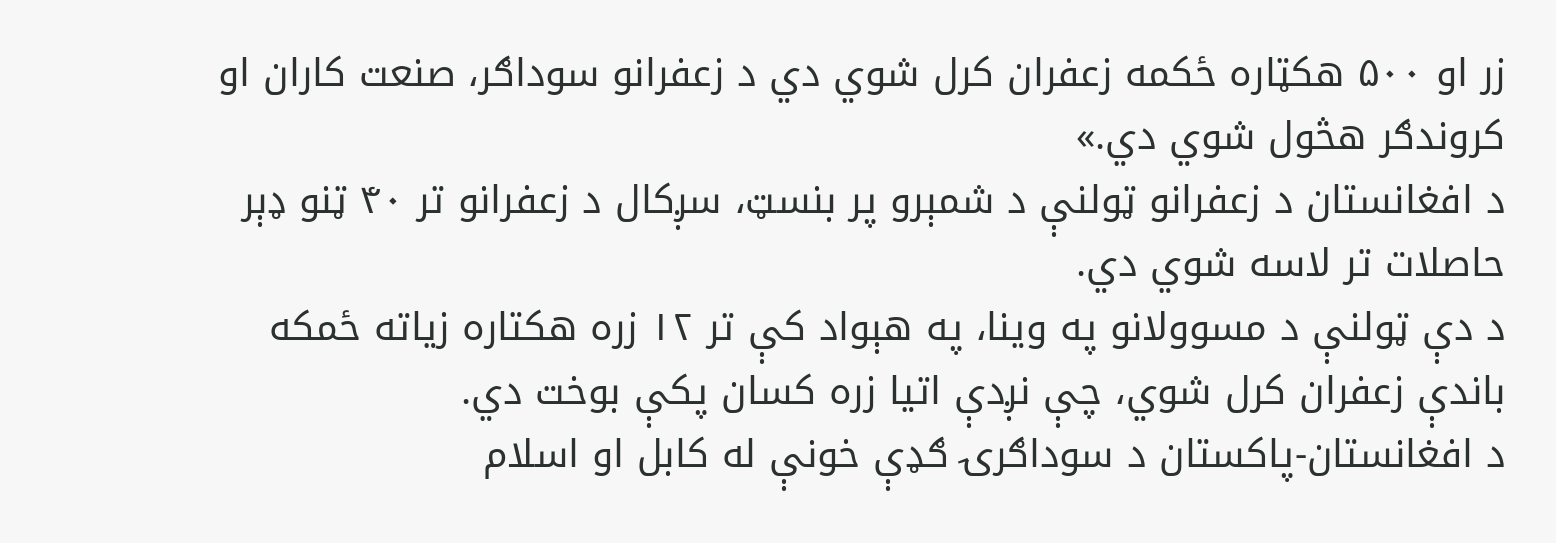زر او ۵۰۰ هکټاره ځکمه زعفران کرل شوي دي د زعفرانو سوداګر، صنعت کاران او کروندګر هڅول شوي دي.»
د افغانستان د زعفرانو ټولنې د شمېرو پر بنسټ، سږکال د زعفرانو تر ۴۰ ټنو ډېر حاصلات تر لاسه شوي دي.
د دې ټولنې د مسوولانو په وینا، په هېواد کې تر ۱۲ زره هکتاره زیاته ځمکه باندې زعفران کرل شوي، چې نږدې اتیا زره کسان پکې بوخت دي.
د افغانستان-پاکستان د سوداګرۍ ګډې خونې له کابل او اسلام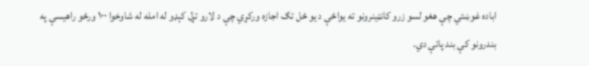اباده غوښتي چې هغو لسو زرو کانټینرونو ته یواځې د یو ځل تګ اجازه ورکړي چې د لارو تړل کېډو له امله له شاوخوا ۱۰۰ ورځو راهیسې په بندرونو کې بند پاتې دي.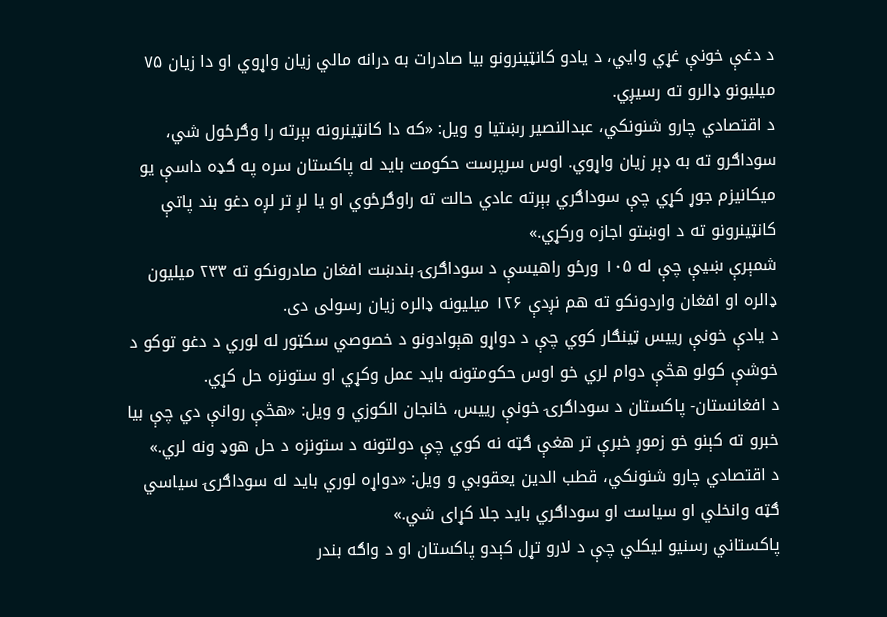د دغې خونې غړي وایي، د یادو کانټینرونو بیا صادرات به درانه مالي زیان واړوي او دا زیان ۷۵ میلیونو ډالرو ته رسیږي.
د اقتصادي چارو شنونکي، عبدالنصیر رښتیا و ویل: «که دا کانټینرونه بېرته را وګرځول شي، سوداګرو ته به ډېر زیان واړوي. اوس سرپرست حکومت باید له پاکستان سره په ګډه داسې یو میکانیزم جوړ کړي چې سوداګري بېرته عادي حالت ته راوګرځوي او یا لږ تر لږه دغو بند پاتې کانټینرونو ته د اوښتو اجازه ورکړي.»
شمېرې ښیې چې له ۱۰۵ ورځو راهیسې د سوداګرۍ بندښت افغان صادرونکو ته ۲۳۳ میلیون ډالره او افغان واردونکو ته هم نږدې ۱۲۶ میلیونه ډالره زیان رسولی دی.
د یادې خونې رییس ټینګار کوي چې د دواړو هېوادونو د خصوصي سکټور له لوري د دغو توکو د خوشې کولو هڅې دوام لري خو اوس حکومتونه باید عمل وکړي او ستونزه حل کړي.
د افغانستان- پاکستان د سوداګرۍ خونې رییس، خانجان الکوزي و ویل: «هڅې روانې دي چې بیا خبرو ته کېنو خو زموږ خبرې تر هغې ګټه نه کوي چې دولتونه د ستونزه د حل هوډ ونه لري.»
د اقتصادي چارو شنونکي، قطب الدین یعقوبي و ویل: «دواړه لوري باید له سوداګرۍ سیاسي ګټه وانخلي او سیاست او سوداګري باید جلا کړای شي.»
پاکستاني رسنیو لیکلي چې د لارو تړل کېدو پاکستان او د واګه بندر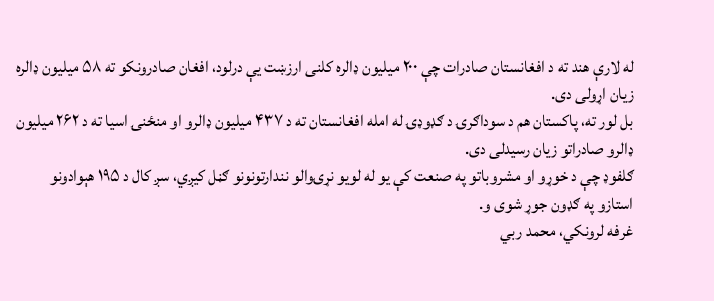له لارې هند ته د افغانستان صادرات چې ۲۰۰ میلیون ډالره کلنی ارزښت یې درلود، افغان صادرونکو ته ۵۸ میلیون ډالره زیان اړولی دی.
بل لور ته، پاکستان هم د سوداګرۍ د ګډوډۍ له امله افغانستان ته د ۴۳۷ میلیون ډالرو او منځنۍ اسیا ته د ۲۶۲ میلیون ډالرو صادراتو زیان رسیدلی دی.
ګلفوډ چې د خوړو او مشروباتو په صنعت کې یو له لویو نړۍوالو نندارتونونو ګڼل کیږي، سږ کال د ۱۹۵ هېوادونو استازو په ګډون جوړ شوی و.
غرفه لرونکي، محمد ربي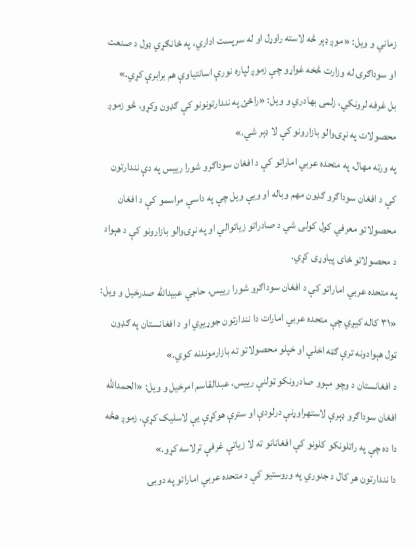زماني و ویل: «موږ ډېر څه لاسته راوړل او له سرپست اداري، په ځانګړي ډول د صنعت او سوداګرۍ له وزارت څخه غواړو چې زموږ لپاره نورې اسانتیاوې هم برابرې کړي.»
بل غرفه لرونکي، زلمی بهادري و ویل: «راځئ په نندارتونونو کې ګډون وکړو، څو زموږ محصولات په نړۍوالو بازارونو کې لا ډېر شي.»
په ورته مهال، په متحده عربي اماراتو کې د افغان سوداګرو شورا رییس په دې نندارتون کې د افغان سوداګرو ګډون مهم وباله او ویې ویل چې په داسې مراسمو کې د افغان محصولاتو معرفي کول کولی شي د صادراتو زیاتوالي او په نړۍوالو بازارونو کې د هېواد د محصولاتو ځای پیاوړی کړي.
په متحده عربي اماراتو کې د افغان سوداګرو شورا رییس، حاجي عبیدالله صدرخیل و ویل: «۳۱ کاله کیږي چې متحده عربي امارات دا نندارتون جوړیږي او د افغانستان په ګډون ټول هېوادونه ترې ګټه اخلي او خپلو محصولاتو ته بازارموندنه کوي.»
د افغانستان د وچو مېوو صادرونکو ټولنې رییس، عبدالقاسم امرخیل و ویل: «الحمدالله افغان سوداګرو ډېرې لاستهراوړنې درلودې او سترې هوکړې یې لاسلیک کړې. زموږ هڅه دا ده چې په راتلونکو کلونو کې افغانانو ته لا زیاتې غرفې ترلاسه کړو.»
دا نندارتون هر کال د جنوري په وروستیو کې د متحده عربي اماراتو په دوبۍ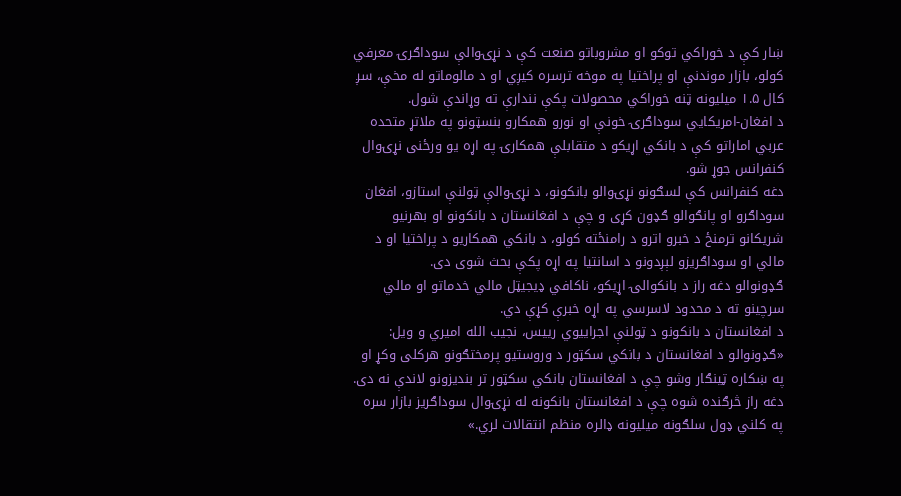ښار کې د خوراکي توکو او مشروباتو صنعت کې د نړۍوالې سوداګرۍ معرفي کولو، بازار موندنې او پراختیا په موخه ترسره کیږي او د مالوماتو له مخې، سږ کال ۱.۵ میلیونه ټنه خوراکي محصولات پکې نندارې ته وړاندې شول.
د افغان-امریکایي سوداګرۍ خونې او نورو همکارو بنسټونو په ملاتړ متحده عربي اماراتو کې د بانکي اړیکو د متقابلې همکارۍ په اړه یو ورځنی نړۍوال کنفرانس جوړ شو.
دغه کنفرانس کې لسګونو نړۍوالو بانکونو، د نړۍوالې ټولنې استازو، افغان سوداګرو او پانګوالو ګډون کړی و چې د افغانستان د بانکونو او بهرنیو شریکانو ترمنځ د خبرو اترو د رامنځته کولو، د بانکي همکاریو د پراختیا او د مالي او سوداګریزو لېږدونو د اسانتیا په اړه پکې بحث شوی دی.
ګډونوالو دغه راز د بانکوالۍ اړیکو، ناکافي ډیجیټل مالي خدماتو او مالي سرچینو ته د محدود لاسرسي په اړه خبرې کړې دي.
د افغانستان د بانکونو د ټولنې اجراییوي رییس، نجیب الله امیري و ویل: «ګډونوالو د افغانستان د بانکي سکټور د وروستیو پرمختګونو هرکلی وکړ او په ښکاره ټینګار وشو چې د افغانستان بانکي سکټور تر بندیزونو لاندې نه دی. دغه راز څرګنده شوه چې د افغانستان بانکونه له نړۍوال سوداګریز بازار سره په کلني ډول سلګونه میلیونه ډالره منظم انتقالات لري.»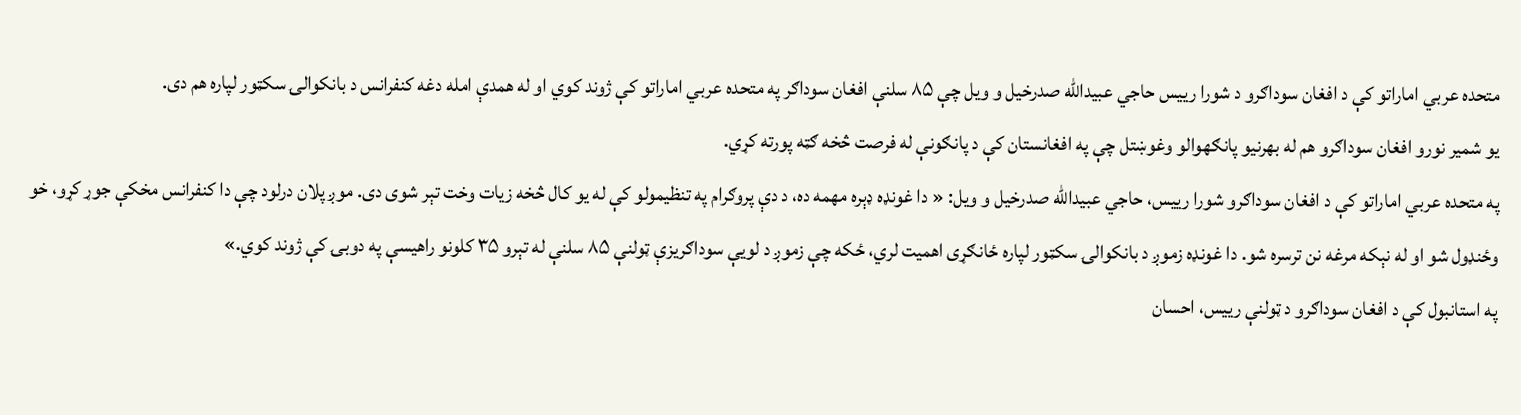متحده عربي اماراتو کې د افغان سوداګرو د شورا رییس حاجي عبیدالله صدرخیل و ویل چې ۸۵ سلنې افغان سوداګر په متحده عربي اماراتو کې ژوند کوي او له همدې امله دغه کنفرانس د بانکوالۍ سکټور لپاره هم دی.
یو شمیر نورو افغان سوداګرو هم له بهرنیو پانګهوالو وغوښتل چې په افغانستان کې د پانګونې له فرصت څخه ګټه پورته کړي.
په متحده عربي اماراتو کې د افغان سوداګرو شورا رییس، حاجي عبیدالله صدرخیل و ویل: « دا غونډه ډېره مهمه ده، د دې پروګرام په تنظیمولو کې له یو کال څخه زیات وخت تېر شوی دی. موږ پلان درلود چې دا کنفرانس مخکې جوړ کړو، خو وځنډول شو او له نېکه مرغه نن ترسره شو. دا غونډه زموږ د بانکوالۍ سکټور لپاره ځانګړی اهمیت لري، ځکه چې زموږ د لویې سوداګریزې ټولنې ۸۵ سلنې له تېرو ۳۵ کلونو راهیسې په دوبۍ کې ژوند کوي.»
په استانبول کې د افغان سوداګرو د ټولنې رییس، احسان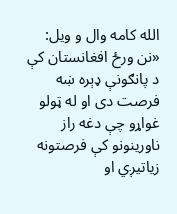الله کامه وال و ویل: «نن ورځ افغانستان کې د پانګونې ډېره ښه فرصت دی او له ټولو غواړو چې دغه راز ناورینونو کې فرصتونه زیاتیږي او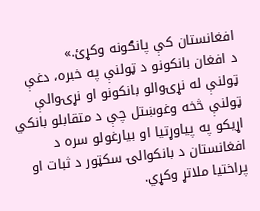افغانستان کې پانګونه وکړئ.»
د افغان بانکونو د ټولنې په خبره، دغې ټولنې له نړۍوالو بانکونو او نړۍوالې ټولنې څخه وغوښتل چې د متقابلو بانکي اړیکو په پیاوړتیا او بیارغولو سره د افغانستان د بانکوالۍ سکټور د ثبات او پراختیا ملاتړ وکړي.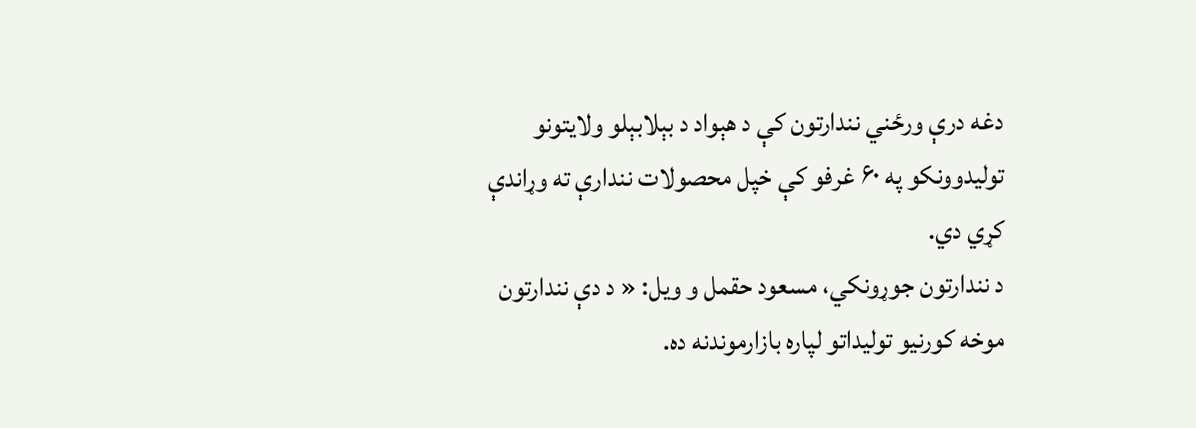دغه درې ورځني نندارتون کې د هېواد د بېلابېلو ولایتونو تولیدوونکو په ۶۰ غرفو کې خپل محصولات نندارې ته وړاندې کړي دي.
د نندارتون جوړونکي، مسعود حقمل و ویل: « د دې نندارتون موخه کورنیو تولیداتو لپاره بازارموندنه ده.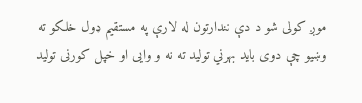موږ کولی شو د دې نندارتون له لارې په مستقیم ډول خلکو ته وښیو چې دوی باید بهرني تولید ته نه و وایی او خپل کورنی تولید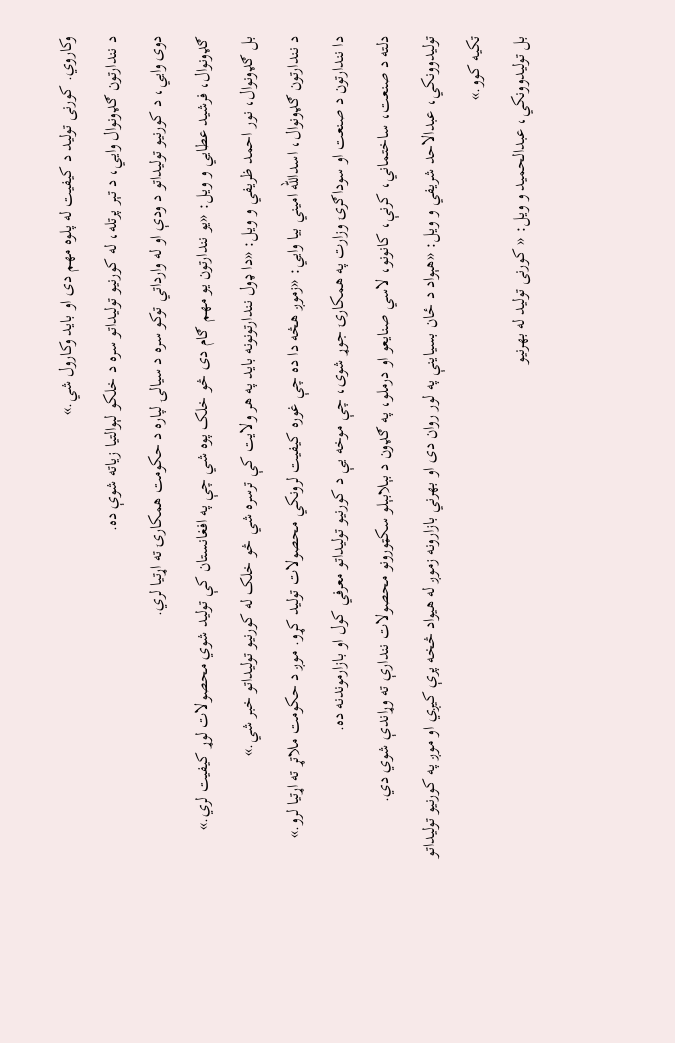وکاروي. کورنی تولید د کیفیت له پلوه مهم دی او باید وکارول شي.»
د نندارتون ګډونوال وايي، د تېر پرتله، له کورنیو تولیداتو سره د خلکو لېوالتیا زیاته شوې ده.
دوی وايي، د کورنیو تولیداتو د ودې او له وارداتي توکو سره د سیالۍ لپاره د حکومت همکارۍ ته اړتیا لري.
ګډونوال، فرشید عطایي و ویل: «یو نندارتون یو مهم ګام دی څو خلک پوه شي چې په افغانستان کې تولید شوي محصولات لوړ کیفیت لري.»
بل ګډونوال، نور احمد ظریفي و ویل: «دا ډول نندارتونونه باید په هر ولایت کې ترسره شي څو خلک له کورنیو تولیداتو خبر شي.»
د نندارتون ګډونوال، اسدالله امیني بیا وایي: «زموږ هڅه دا ده چې غوره کیفیت لرونکي محصولات تولید کړو. موږ د حکومت ملاتړ ته اړتیا لرو.»
دا نندارتون د صنعت او سوداګرۍ وزارت په همکارۍ جوړ شوی، چې موخه یې د کورنیو تولیداتو معرفي کول او بازارموندنه ده.
دلته د صنعت، ساختماني، کرنې، کانونو، لاسي صنایعو او درملو، په ګډون د بېلابېلو سکټورونو محصولات نندارې ته وړاندې شوي دي.
تولیدوونکي، عبدالاحد شریفي و ویل: «هېواد د ځان بسیاینې په لور روان دی او بهرني بازارونه زموږ له هیواد څخه پرې کیږي او موږ په کورنیو تولیداتو تکیه کوو.»
بل تولیدوونکي، عبدالحمید و ویل: « کورنی تولید له بهرنیو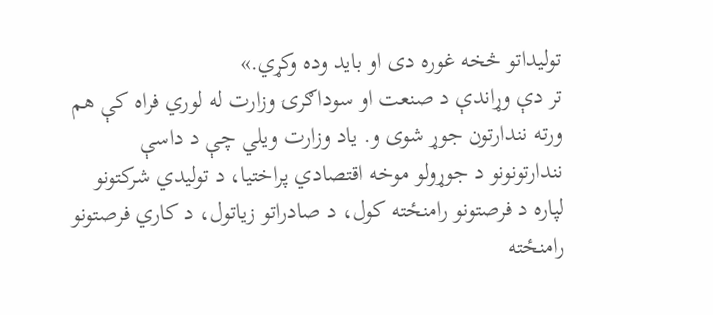تولیداتو څخه غوره دی او باید وده وکړي.»
تر دې وړاندې د صنعت او سوداګرۍ وزارت له لوري فراه کې هم ورته نندارتون جوړ شوی و. یاد وزارت ویلي چې د داسې نندارتونونو د جوړولو موخه اقتصادي پراختیا، د تولیدي شرکتونو لپاره د فرصتونو رامنځته کول، د صادراتو زیاتول، د کاري فرصتونو رامنځته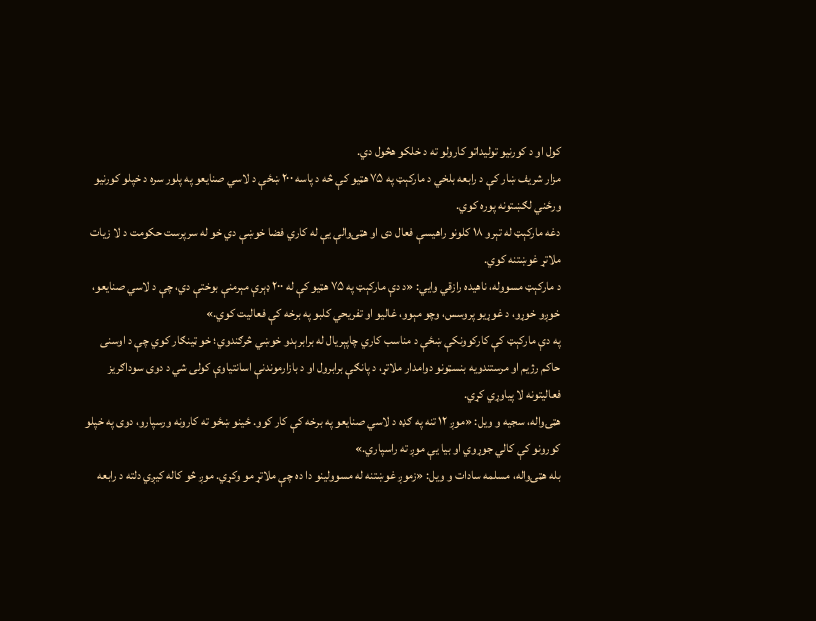کول او د کورنیو تولیداتو کارولو ته د خلکو هڅول دي.
مزار شریف ښار کې د رابعه بلخي د مارکېټ په ۷۵ هټیو کې څه د پاسه ۲۰۰ ښځې د لاسي صنایعو په پلور سره د خپلو کورنیو ورځني لګښتونه پوره کوي.
دغه مارکېټ له تېرو ۱۸ کلونو راهیسې فعال دی او هټۍوالې یې له کاري فضا خوښې دي خو له سرپرست حکومت د لا زیات ملاتړ غوښتنه کوي.
د مارکېټ مسووله، ناهیده رازقي وایي: «د دې مارکېټ په ۷۵ هټیو کې له ۲۰۰ ډېرې مېرمنې بوختې دي، چې د لاسي صنایعو، خوږو خوړو، د غوړیو پروسس، وچو مېوو، غالیو او تفریحي کلبو په برخه کې فعالیت کوي.»
په دې مارکېټ کې کارکوونکې ښځې د مناسب کاري چاپېریال له برابرېدو خوښي څرګندوي؛ خو ټینګار کوي چې د اوسنی حاکم رژیم او مرستندویه بنسټونو دوامدار ملاتړ، د پانګې برابرول او د بازارموندنې اسانتیاوې کولی شي د دوی سوداګریز فعالیتونه لا پیاوړي کړي.
هټۍواله، سجیه و ویل: «موږ ۱۲ تنه په ګډه د لاسي صنایعو په برخه کې کار کوو. ځینو ښځو ته کارونه ورسپارو، دوی په خپلو کورونو کې کالي جوړوي او بیا یې موږ ته راسپاري.»
بله هټۍواله، مسلمه سادات و ویل: «زموږ غوښتنه له مسوولینو دا ده چې ملاتړ مو وکړي. موږ څو کاله کیږي دلته د رابعه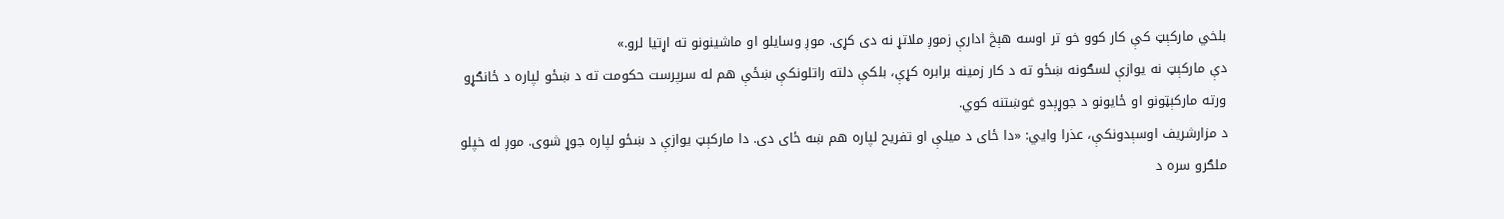بلخي مارکېټ کې کار کوو خو تر اوسه هېڅ ادارې زموږ ملاتړ نه دی کړی. موږ وسایلو او ماشینونو ته اړتیا لرو.»
دې مارکېټ نه یوازې لسګونه ښځو ته د کار زمینه برابره کړې، بلکې دلته راتلونکې ښځې هم له سرپرست حکومت ته د ښځو لپاره د ځانګړو ورته مارکېټونو او ځایونو د جوړېدو غوښتنه کوي.
د مزارشریف اوسېدونکې، عذرا وایي: «دا ځای د میلې او تفریح لپاره هم ښه ځای دی. دا مارکېټ یوازې د ښځو لپاره جوړ شوی. موږ له خپلو ملګرو سره د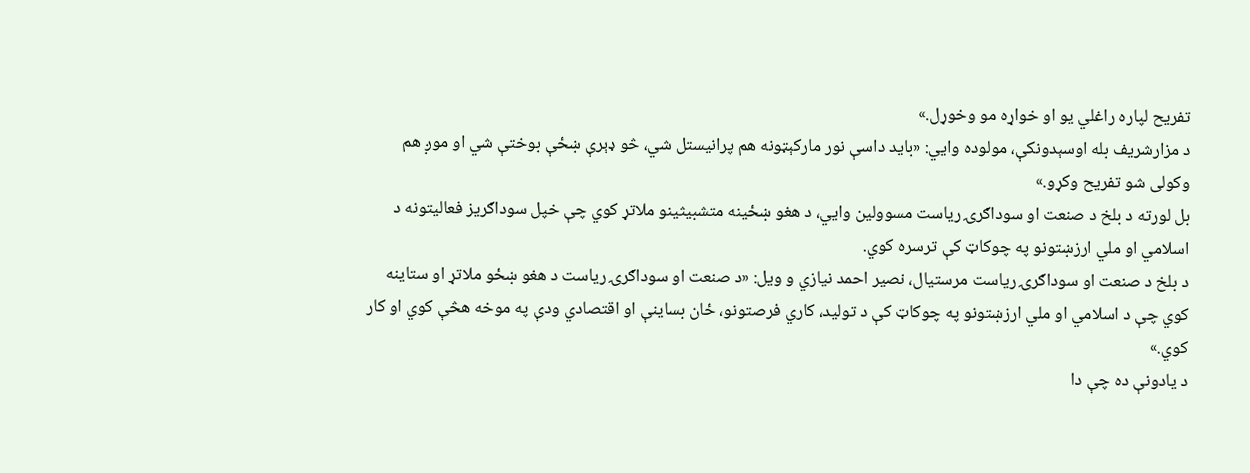تفریح لپاره راغلي یو او خواړه مو وخوړل.»
د مزارشریف بله اوسېدونکې، مولوده وایي: «باید داسې نور مارکېټونه هم پرانیستل شي، څو ډېرې ښځې بوختې شي او موږ هم وکولی شو تفریح وکړو.»
بل لورته د بلخ د صنعت او سوداګرۍ ریاست مسوولین وایي، د هغو ښځینه متشبیثینو ملاتړ کوي چې خپل سوداګریز فعالیتونه د اسلامي او ملي ارزښتونو په چوکاټ کې ترسره کوي.
د بلخ د صنعت او سوداګرۍ ریاست مرستیال، نصیر احمد نیازي و ویل: «د صنعت او سوداګرۍ ریاست د هغو ښځو ملاتړ او ستاینه کوي چې د اسلامي او ملي ارزښتونو په چوکاټ کې د تولید، کاري فرصتونو، ځان بساینې او اقتصادي ودې په موخه هڅې کوي او کار کوي.»
د یادونې ده چې دا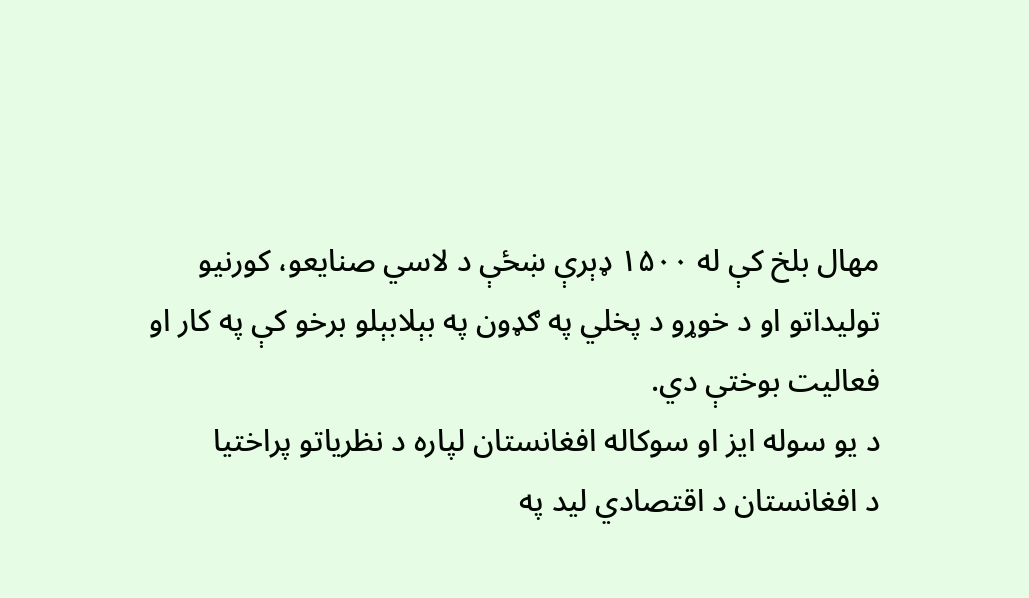مهال بلخ کې له ۱۵۰۰ ډېرې ښځې د لاسي صنایعو، کورنیو تولیداتو او د خوړو د پخلي په ګډون په بېلابېلو برخو کې په کار او فعالیت بوختې دي.
د یو سوله ایز او سوکاله افغانستان لپاره د نظریاتو پراختیا
د افغانستان د اقتصادي لید په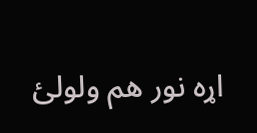اړه نور هم ولولئ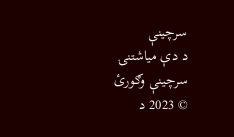سرچینې
د دې میاشتنۍ سرچینې وګورئ
© 2023 د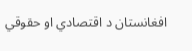افغانستان د اقتصادي او حقوقي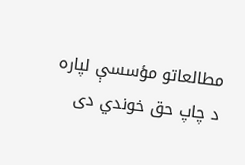مطالعاتو مؤسسې لپاره د چاپ حق خوندي دی